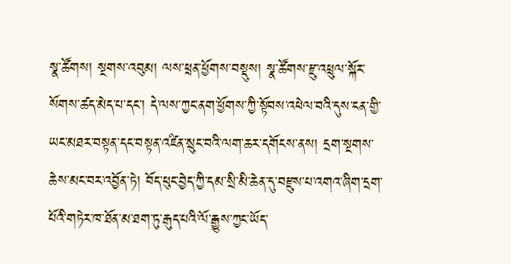སྣ་ཚོགས། སྔགས་འབུམ། ལས་ཕྲན་ཕྱོགས་བསྡུས། སྣ་ཚོགས་རྫུ་འཕྲུལ་སྐོར་སོགས་ཚད་མེད་པ་དང་། དེ་ལས་ཀྱང་ནག་ཕྱོགས་ཀྱི་སྟོབས་འཕེལ་བའི་དུས་ངན་གྱི་ཡང་མཐར་བསྟན་དང་བསྟན་འཛིན་སྲུང་བའི་ལག་ཆར་དགོངས་ནས། དྲག་སྔགས་ཆེས་མང་བར་འབྱོན་ཏེ། བོད་ཕུང་བྱེད་ཀྱི་དམ་སྲི་མི་ཆེན་དུ་བརྫུས་པ་འགའ་ཞིག་དྲག་པོའི་གཏེར་ཁ་ཐོན་མ་ཐག་ཏུ་རྒུད་པའི་ལོ་རྒྱུས་ཀྱང་ཡོད་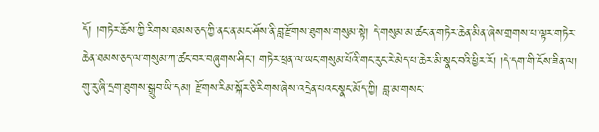དོ། །གཏེར་ཆོས་ཀྱི་རིགས་ཐམས་ཅད་ཀྱི་ནང་ན་མང་ཤོས་ནི་བླ་རྫོགས་ཐུགས་གསུམ་སྟེ། དེ་གསུམ་མ་ཚང་ན་གཏེར་ཆེན་མིན་ཞེས་གྲགས་པ་ལྟར་གཏེར་ཆེན་ཐམས་ཅད་ལ་གསུམ་ཀ་ཚང་བར་བཞུགས་ཤིང་། གཏེར་ཕྲན་ལ་ཡང་གསུམ་པོའི་གང་རུང་རེ་མེད་པ་ཆེར་མི་སྣང་བའི་ཕྱིར་རོ། །དེ་དག་གི་ངོས་ཟིན་ལ། གུ་རུ་ཞི་དྲག་ཐུགས་སྒྲུབ་ཡི་དམ། རྫོགས་རིམ་སྐོར་ཅི་རིགས་ཞེས་འདྲེན་པའང་སྣང་མོད་ཀྱི། བླ་མ་གསང་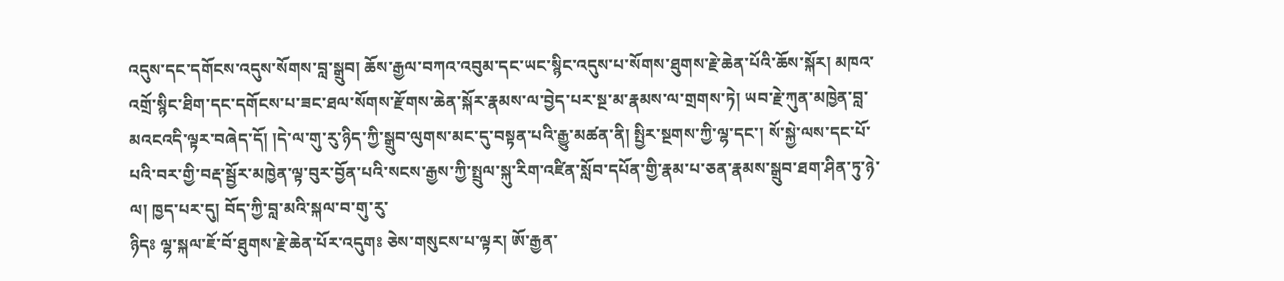འདུས་དང་དགོངས་འདུས་སོགས་བླ་སྒྲུབ། ཆོས་རྒྱལ་བཀའ་འབུམ་དང་ཡང་སྙིང་འདུས་པ་སོགས་ཐུགས་རྗེ་ཆེན་པོའི་ཆོས་སྐོར། མཁའ་འགྲོ་སྙིང་ཐིག་དང་དགོངས་པ་ཟང་ཐལ་སོགས་རྫོགས་ཆེན་སྐོར་རྣམས་ལ་བྱེད་པར་སྔ་མ་རྣམས་ལ་གྲགས་ཏེ། ཡབ་རྗེ་ཀུན་མཁྱེན་བླ་མའངའདི་ལྟར་བཞེད་དོ། །དེ་ལ་གུ་རུ་ཉིད་ཀྱི་སྒྲུབ་ལུགས་མང་དུ་བསྟན་པའི་རྒྱུ་མཚན་ནི། སྤྱིར་སྔགས་ཀྱི་ལྷ་དང་། སོ་སྐྱེ་ལས་དང་པོ་པའི་བར་གྱི་བརྡ་སྦྱོར་མཁྱེན་ལྟ་བུར་བྱོན་པའི་སངས་རྒྱས་ཀྱི་སྤྲུལ་སྐུ་རིག་འཛིན་སློབ་དཔོན་གྱི་རྣམ་པ་ཅན་རྣམས་སྒྲུབ་ཐག་ཤིན་ཏུ་ཉེ་ལ། ཁྱད་པར་དུ། བོད་ཀྱི་བླ་མའི་སྐལ་བ་གུ་རུ་
ཉིདཿ ལྷ་སྐལ་ཇོ་བོ་ཐུགས་རྗེ་ཆེན་པོར་འདུགཿ ཅེས་གསུངས་པ་ལྟར། ཨོ་རྒྱན་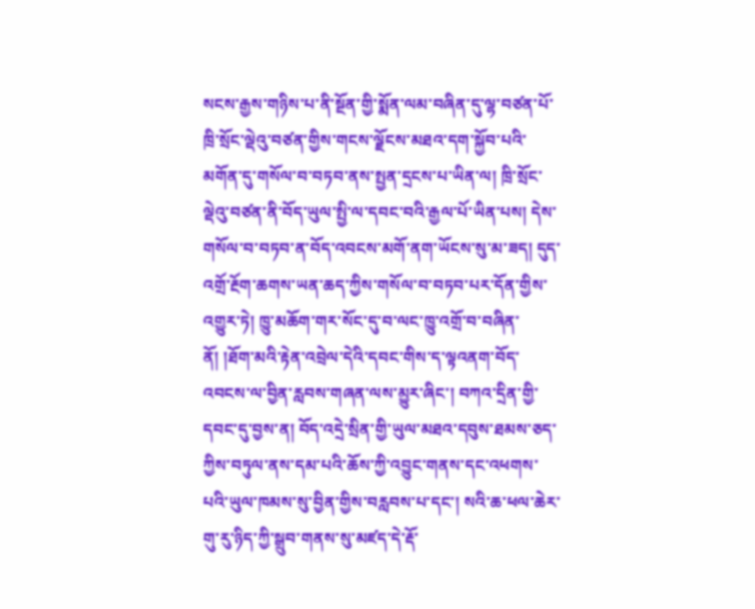སངས་རྒྱས་གཉིས་པ་ནི་སྔོན་གྱི་སྨོན་ལམ་བཞིན་དུ་ལྷ་བཙན་པོ་ཁྲི་སྲོང་ལྡེའུ་བཙན་གྱིས་གངས་ལྗོངས་མཐའ་དག་སྐྱོབ་པའི་མགོན་དུ་གསོལ་བ་བཏབ་ནས་སྤྱན་དྲངས་པ་ཡིན་ལ། ཁྲི་སྲོང་ལྡེའུ་བཙན་ནི་བོད་ཡུལ་སྤྱི་ལ་དབང་བའི་རྒྱལ་པོ་ཡིན་པས། དེས་གསོལ་བ་བཏབ་ན་བོད་འབངས་མགོ་ནག་ཡོངས་སུ་མ་ཟད། དུད་འགྲོ་རྔོག་ཆགས་ཡན་ཆད་ཀྱིས་གསོལ་བ་བཏབ་པར་དོན་གྱིས་འགྱུར་ཏེ། ཁྱུ་མཆོག་གར་སོང་དུ་བ་ལང་ཁྱུ་འགྲོ་བ་བཞིན་ནོ། །ཐོག་མའི་རྟེན་འབྲེལ་དེའི་དབང་གིས་ད་ལྟའནག་བོད་འབངས་ལ་བྱིན་རླབས་གཞན་ལས་མྱུར་ཞིང་། བཀའ་དྲིན་གྱི་དབང་དུ་བྱས་ན། བོད་འདྲེ་སྲིན་གྱི་ཡུལ་མཐའ་དབུས་ཐམས་ཅད་ཀྱིས་བཏུལ་ནས་དམ་པའི་ཆོས་ཀྱི་འབྱུང་གནས་དང་འཕགས་པའི་ཡུལ་ཁམས་སུ་བྱིན་གྱིས་བརླབས་པ་དང་། སའི་ཆ་ཕལ་ཆེར་གུ་རུ་ཉིད་ཀྱི་སྒྲུབ་གནས་སུ་མཛད་དེ་རྡོ་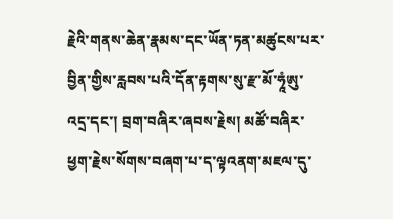རྗེའི་གནས་ཆེན་རྣམས་དང་ཡོན་ཏན་མཚུངས་པར་བྱིན་གྱིས་རླབས་པའི་དོན་རྟགས་སུ་རྫ་མོ་ཧཱཾཨུ་འདྲ་དང་། བྲག་བཞིར་ཞབས་རྗེས། མཚོ་བཞིར་ཕྱག་རྗེས་སོགས་བཞག་པ་ད་ལྟའནག་མཇལ་དུ་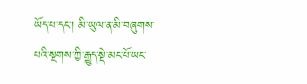ཡོད་པ་དང་། མི་ཡུལ་ན་མི་བཞུགས་པའི་སྔགས་ཀྱི་རྒྱུད་སྡེ་མང་པོ་ཡང་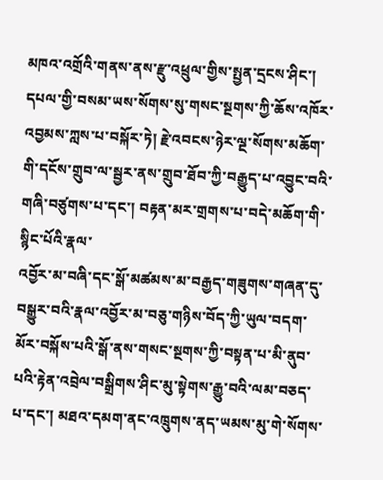མཁའ་འགྲོའི་གནས་ནས་རྫུ་འཕྲུལ་གྱིས་སྤྱན་དྲངས་ཤིང་། དཔལ་གྱི་བསམ་ཡས་སོགས་སུ་གསང་སྔགས་ཀྱི་ཆོས་འཁོར་འབྱམས་ཀླས་པ་བསྐོར་ཏེ། རྗེ་འབངས་ཉེར་ལྔ་སོགས་མཆོག་གི་དངོས་གྲུབ་ལ་སྦྱར་ནས་གྲུབ་ཐོབ་ཀྱི་བརྒྱུད་པ་འབྱུང་བའི་གཞི་བཙུགས་པ་དང་། བརྟན་མར་གྲགས་པ་བདེ་མཆོག་གི་སྙིང་པོའི་རྣལ་
འབྱོར་མ་བཞི་དང་སྒོ་མཚམས་མ་བརྒྱད་གཟུགས་གཞན་དུ་བསྒྱུར་བའི་རྣལ་འབྱོར་མ་བཅུ་གཉིས་བོད་ཀྱི་ཡུལ་བདག་མོར་བསྐོས་པའི་སྒོ་ནས་གསང་སྔགས་ཀྱི་བསྟན་པ་མི་ནུབ་པའི་རྟེན་འབྲེལ་བསྒྲིགས་ཤིང་མུ་སྟེགས་རྒྱུ་བའི་ལམ་བཅད་པ་དང་། མཐའ་དམག་ནང་འཁྲུགས་ནད་ཡམས་མུ་གེ་སོགས་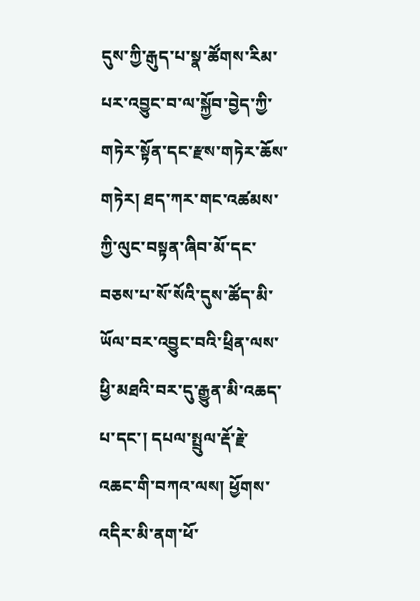དུས་ཀྱི་རྒུད་པ་སྣ་ཚོགས་རིམ་པར་འབྱུང་བ་ལ་སྐྱོབ་བྱེད་ཀྱི་གཏེར་སྟོན་དང་རྫས་གཏེར་ཆོས་གཏེར། ཐད་ཀར་གང་འཚམས་ཀྱི་ལུང་བསྟན་ཞིབ་མོ་དང་བཅས་པ་སོ་སོའི་དུས་ཚོད་མི་ཡོལ་བར་འབྱུང་བའི་ཕྲིན་ལས་ཕྱི་མཐའི་བར་དུ་རྒྱུན་མི་འཆད་པ་དང་། དཔལ་སྤྲུལ་རྡོ་རྗེ་འཆང་གི་བཀའ་ལས། ཕྱོགས་འདིར་མི་ནག་ཕོ་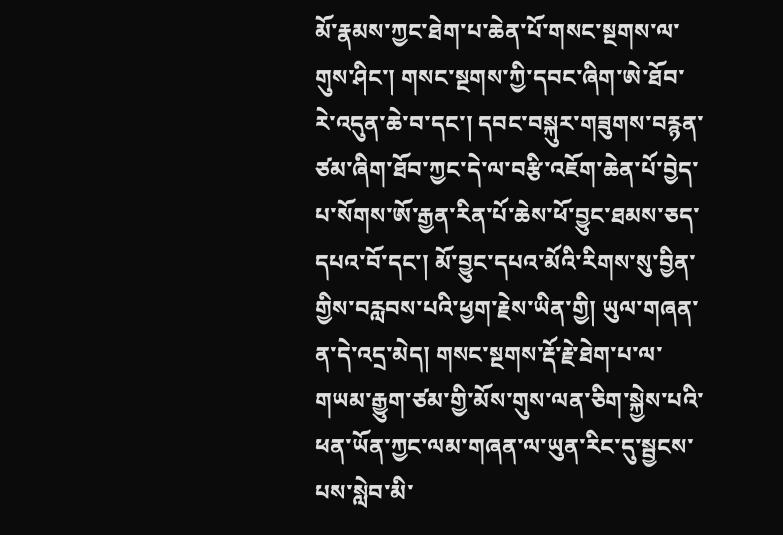མོ་རྣམས་ཀྱང་ཐེག་པ་ཆེན་པོ་གསང་སྔགས་ལ་གུས་ཤིང་། གསང་སྔགས་ཀྱི་དབང་ཞིག་ཨེ་ཐོབ་རེ་འདུན་ཆེ་བ་དང་། དབང་བསྐུར་གཟུགས་བརྙན་ཙམ་ཞིག་ཐོབ་ཀྱང་དེ་ལ་བརྩི་འཇོག་ཆེན་པོ་བྱེད་པ་སོགས་ཨོ་རྒྱན་རིན་པོ་ཆེས་ཕོ་བྱུང་ཐམས་ཅད་དཔའ་བོ་དང་། མོ་བྱུང་དཔའ་མོའི་རིགས་སུ་བྱིན་གྱིས་བརླབས་པའི་ཕྱག་རྗེས་ཡིན་གྱི། ཡུལ་གཞན་ན་དེ་འདྲ་མེད། གསང་སྔགས་རྡོ་རྗེ་ཐེག་པ་ལ་གཡམ་རྒྱུག་ཙམ་གྱི་མོས་གུས་ལན་ཅིག་སྐྱེས་པའི་ཕན་ཡོན་ཀྱང་ལམ་གཞན་ལ་ཡུན་རིང་དུ་སྦྱངས་པས་སླེབ་མི་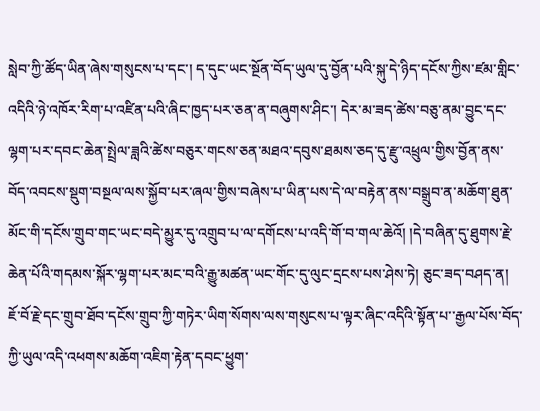སླེབ་ཀྱི་ཚོད་ཡིན་ཞེས་གསུངས་པ་དང་། ད་དུང་ཡང་སྔོན་བོད་ཡུལ་དུ་བྱོན་པའི་སྐུ་དེ་ཉིད་དངོས་ཀྱིས་ཛམ་གླིང་འདིའི་ཉེ་འཁོར་རིག་པ་འཛིན་པའི་ཞིང་ཁྱད་པར་ཅན་ན་བཞུགས་ཤིང་། དེར་མ་ཟད་ཚེས་བཅུ་ནམ་བྱུང་དང་ལྷག་པར་དབང་ཆེན་སྤྲེལ་ཟླའི་ཚེས་བཅུར་གངས་ཅན་མཐའ་དབུས་ཐམས་ཅད་དུ་རྫུ་འཕྲུལ་གྱིས་བྱོན་ནས་
བོད་འབངས་སྡུག་བསྔལ་ལས་སྐྱོབ་པར་ཞལ་གྱིས་བཞེས་པ་ཡིན་པས་དེ་ལ་བརྟེན་ནས་བསྒྲུབ་ན་མཆོག་ཐུན་མོང་གི་དངོས་གྲུབ་གང་ཡང་བདེ་མྱུར་དུ་འགྲུབ་པ་ལ་དགོངས་པ་འདི་གོ་བ་གལ་ཆེའོ། །དེ་བཞིན་དུ་ཐུགས་རྗེ་ཆེན་པོའི་གདམས་སྐོར་ལྷག་པར་མང་བའི་རྒྱུ་མཚན་ཡང་གོང་དུ་ལུང་དྲངས་པས་ཤེས་ཏེ། ཅུང་ཟད་བཤད་ན། ཇོ་བོ་རྗེ་དང་གྲུབ་ཐོབ་དངོས་གྲུབ་ཀྱི་གཏེར་ཡིག་སོགས་ལས་གསུངས་པ་ལྟར་ཞིང་འདིའི་སྟོན་པ་་རྒྱལ་པོས་བོད་ཀྱི་ཡུལ་འདི་འཕགས་མཆོག་འཇིག་རྟེན་དབང་ཕྱུག་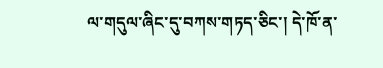ལ་གདུལ་ཞིང་དུ་བཀས་གཏད་ཅིང་། དེ་ཁོ་ན་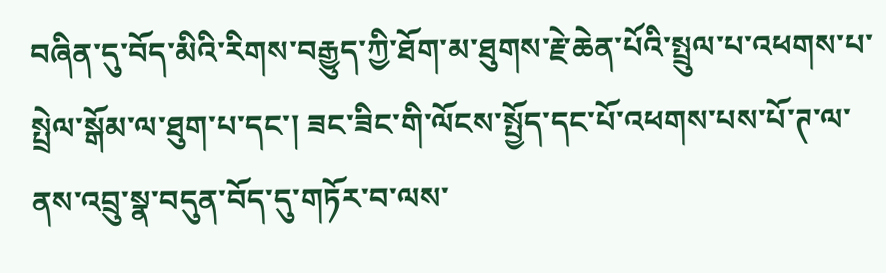བཞིན་དུ་བོད་མིའི་རིགས་བརྒྱུད་ཀྱི་ཐོག་མ་ཐུགས་རྗེ་ཆེན་པོའི་སྤྲུལ་པ་འཕགས་པ་སྤྲེལ་སྒོམ་ལ་ཐུག་པ་དང་། ཟང་ཟིང་གི་ལོངས་སྤྱོད་དང་པོ་འཕགས་པས་པོ་ཊ་ལ་ནས་འབྲུ་སྣ་བདུན་བོད་དུ་གཏོར་བ་ལས་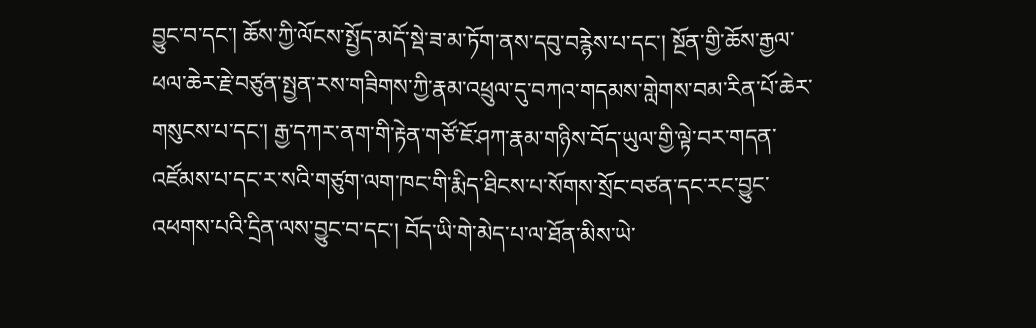བྱུང་བ་དང་། ཆོས་ཀྱི་ལོངས་སྤྱོད་མདོ་སྡེ་ཟ་མ་ཏོག་ནས་དབུ་བརྙེས་པ་དང་། སྔོན་གྱི་ཆོས་རྒྱལ་ཕལ་ཆེར་རྗེ་བཙུན་སྤྱན་རས་གཟིགས་ཀྱི་རྣམ་འཕྲུལ་དུ་བཀའ་གདམས་གླེགས་བམ་རིན་པོ་ཆེར་གསུངས་པ་དང་། རྒྱ་དཀར་ནག་གི་རྟེན་གཙོ་ཇོ་ཤཀ་རྣམ་གཉིས་བོད་ཡུལ་གྱི་ལྟེ་བར་གདན་འཛོམས་པ་དང་ར་སའི་གཙུག་ལག་ཁང་གི་རྨིད་ཐིངས་པ་སོགས་སྲོང་བཙན་དང་རང་བྱུང་འཕགས་པའི་དྲིན་ལས་བྱུང་བ་དང་། བོད་ཡི་གེ་མེད་པ་ལ་ཐོན་མིས་ཡེ་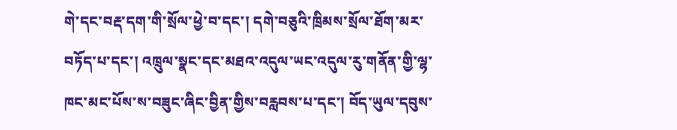གེ་དང་བརྡ་དག་གི་སྲོལ་ཕྱེ་བ་དང་། དགེ་བཅུའི་ཁྲིམས་སྲོལ་ཐོག་མར་བཏོད་པ་དང་། འཁྲུལ་སྣང་དང་མཐའ་འདུལ་ཡང་འདུལ་རུ་གནོན་གྱི་ལྷ་ཁང་མང་པོས་ས་བཟུང་ཞིང་བྱིན་གྱིས་བརླབས་པ་དང་། བོད་ཡུལ་དབུས་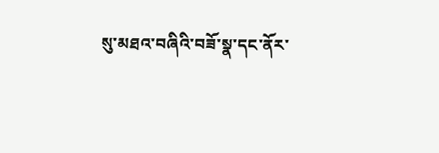སུ་མཐའ་བཞིའི་བཟོ་སྣ་དང་ནོར་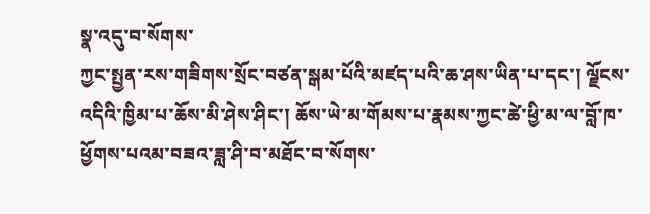སྣ་འདུ་བ་སོགས་
ཀྱང་སྤྱན་རས་གཟིགས་སྲོང་བཙན་སྒམ་པོའི་མཛད་པའི་ཆ་ཤས་ཡིན་པ་དང་། ལྗོངས་འདིའི་ཁྱིམ་པ་ཆོས་མི་ཤེས་ཤིང་། ཆོས་ཡེ་མ་གོམས་པ་རྣམས་ཀྱང་ཚེ་ཕྱི་མ་ལ་བློ་ཁ་ཕྱོགས་པའམ་བཟའ་ཟླ་ཤི་བ་མཐོང་བ་སོགས་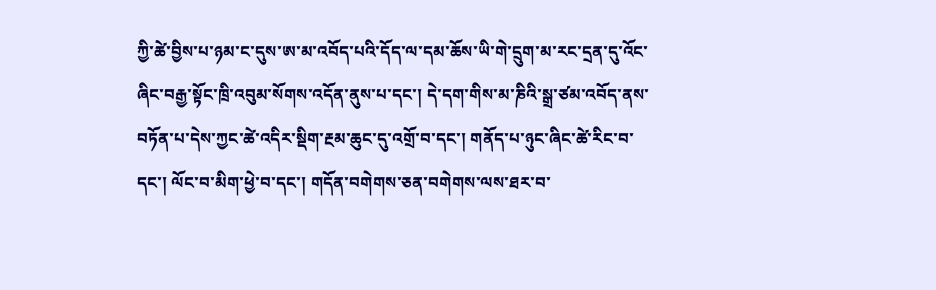ཀྱི་ཚེ་བྱིས་པ་ཉམ་ང་དུས་ཨ་མ་འབོད་པའི་དོད་ལ་དམ་ཆོས་ཡི་གེ་དྲུག་མ་རང་དྲན་དུ་འོང་ཞིང་བརྒྱ་སྟོང་ཁྲི་འབུམ་སོགས་འདོན་ནུས་པ་དང་། དེ་དག་གིས་མ་ཎིའི་སྒྲ་ཙམ་འབོད་ནས་བཏོན་པ་དེས་ཀྱང་ཚེ་འདིར་སྡིག་རྔམ་ཆུང་དུ་འགྲོ་བ་དང་། གནོད་པ་ཉུང་ཞིང་ཚེ་རིང་བ་དང་། ལོང་བ་མིག་ཕྱེ་བ་དང་། གདོན་བགེགས་ཅན་བགེགས་ལས་ཐར་བ་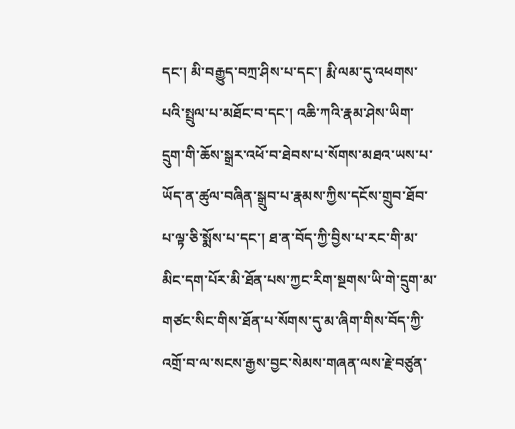དང་། མི་བརྒྱུད་བཀྲ་ཤིས་པ་དང་། རྨི་ལམ་དུ་འཕགས་པའི་སྤྲུལ་པ་མཐོང་བ་དང་། འཆི་ཀའི་རྣམ་ཤེས་ཡིག་དྲུག་གི་ཆོས་སྒྲར་འཕོ་བ་ཐེབས་པ་སོགས་མཐའ་ཡས་པ་ཡོད་ན་ཚུལ་བཞིན་སྒྲུབ་པ་རྣམས་ཀྱིས་དངོས་གྲུབ་ཐོབ་པ་ལྟ་ཅི་སྨོས་པ་དང་། ཐ་ན་བོད་ཀྱི་བྱིས་པ་རང་གི་མ་མིང་དག་པོར་མི་ཐོན་པས་ཀྱང་རིག་སྔགས་ཡི་གེ་དྲུག་མ་གཙང་སིང་གིས་ཐོན་པ་སོགས་དུ་མ་ཞིག་གིས་བོད་ཀྱི་འགྲོ་བ་ལ་སངས་རྒྱས་བྱང་སེམས་གཞན་ལས་རྗེ་བཙུན་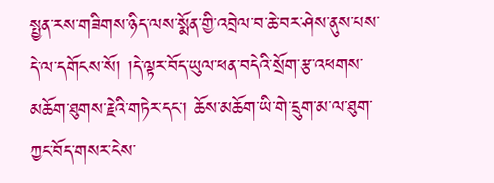སྤྱན་རས་གཟིགས་ཉིད་ལས་སྨོན་གྱི་འབྲེལ་བ་ཆེ་བར་ཤེས་ནུས་པས་དེ་ལ་དགོངས་སོ། །དེ་ལྟར་བོད་ཡུལ་ཕན་བདེའི་སྲོག་རྩ་འཕགས་མཆོག་ཐུགས་རྗེའི་གཏེར་དང་། ཆོས་མཆོག་ཡི་གེ་དྲུག་མ་ལ་ཐུག་ཀྱང་བོད་གསར་ངེས་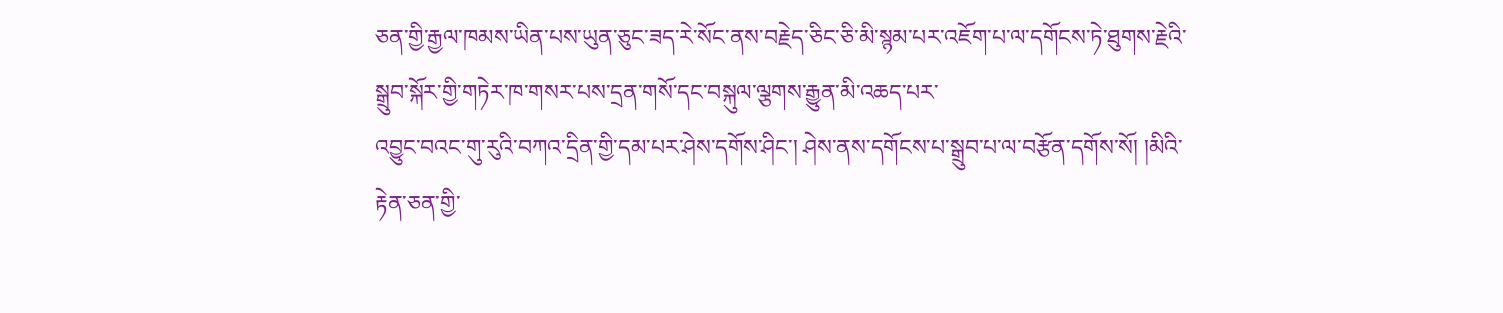ཅན་གྱི་རྒྱལ་ཁམས་ཡིན་པས་ཡུན་ཅུང་ཟད་རེ་སོང་ནས་བརྗེད་ཅིང་ཅི་མི་སྙམ་པར་འཇོག་པ་ལ་དགོངས་ཏེ་ཐུགས་རྗེའི་སྒྲུབ་སྐོར་གྱི་གཏེར་ཁ་གསར་པས་དྲན་གསོ་དང་བསྐུལ་ལྕགས་རྒྱུན་མི་འཆད་པར་
འབྱུང་བའང་གུ་རུའི་བཀའ་དྲིན་གྱི་དམ་པར་ཤེས་དགོས་ཤིང་། ཤེས་ནས་དགོངས་པ་སྒྲུབ་པ་ལ་བརྩོན་དགོས་སོ། །མིའི་རྟེན་ཅན་གྱི་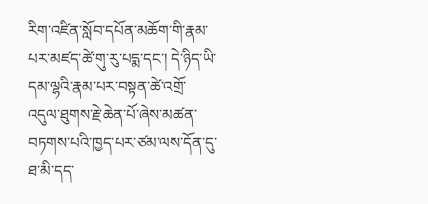རིག་འཛིན་སློབ་དཔོན་མཆོག་གི་རྣམ་པར་མཛད་ཚེ་གུ་རུ་པདྨ་དང་། དེ་ཉིད་ཡི་དམ་ལྷའི་རྣམ་པར་བསྟན་ཚེ་འགྲོ་འདུལ་ཐུགས་རྗེ་ཆེན་པོ་ཞེས་མཚན་བཏགས་པའི་ཁྱད་པར་ཙམ་ལས་དོན་དུ་ཐ་མི་དད་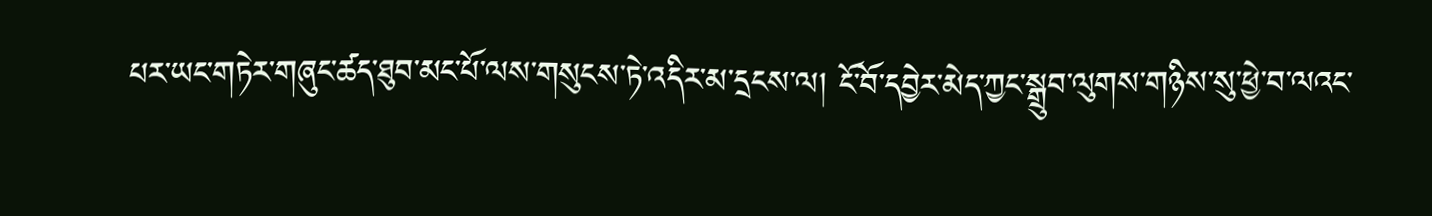པར་ཡང་གཏེར་གཞུང་ཚད་ཐུབ་མང་པོ་ལས་གསུངས་ཏེ་འདིར་མ་དྲངས་ལ། ངོ་བོ་དབྱེར་མེད་ཀྱང་སྒྲུབ་ལུགས་གཉིས་སུ་ཕྱེ་བ་ལའང་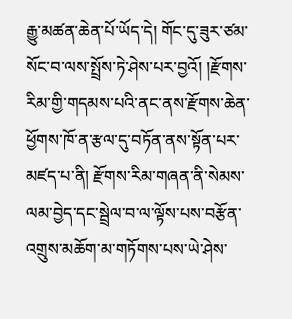རྒྱུ་མཚན་ཆེན་པོ་ཡོད་དེ། གོང་དུ་ཟུར་ཙམ་སོང་བ་ལས་སྤྲོས་ཏེ་ཤེས་པར་བྱའོ། །རྫོགས་རིམ་གྱི་གདམས་པའི་ནང་ནས་རྫོགས་ཆེན་ཕྱོགས་ཁོ་ན་རྩལ་དུ་བཏོན་ནས་སྟོན་པར་མཛད་པ་ནི། རྫོགས་རིམ་གཞན་ནི་སེམས་ལམ་བྱེད་དང་སྦྲེལ་བ་ལ་ལྟོས་པས་བརྩོན་འགྲུས་མཆོག་མ་གཏོགས་པས་ཡེ་ཤེས་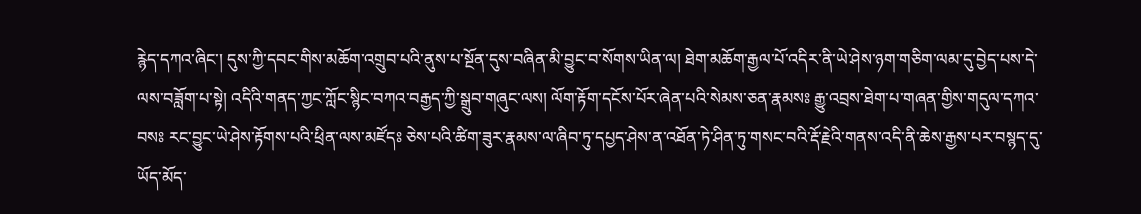རྙེད་དཀའ་ཞིང་། དུས་ཀྱི་དབང་གིས་མཆོག་འགྲུབ་པའི་ནུས་པ་སྔོན་དུས་བཞིན་མི་བྱུང་བ་སོགས་ཡིན་ལ། ཐེག་མཆོག་རྒྱལ་པོ་འདིར་ནི་ཡེ་ཤེས་ཉག་གཅིག་ལམ་དུ་བྱེད་པས་དེ་ལས་བཟློག་པ་སྟེ། འདིའི་གནད་ཀྱང་ཀློང་སྙིང་བཀའ་བརྒྱད་ཀྱི་སྒྲུབ་གཞུང་ལས། ལོག་རྟོག་དངོས་པོར་ཞེན་པའི་སེམས་ཅན་རྣམསཿ རྒྱུ་འབྲས་ཐེག་པ་གཞན་གྱིས་གདུལ་དཀའ་བསཿ རང་བྱུང་ཡེ་ཤེས་རྟོགས་པའི་ཕྲིན་ལས་མཛོདཿ ཅེས་པའི་ཚིག་ཟུར་རྣམས་ལ་ཞིབ་ཏུ་དཔྱད་ཤེས་ན་འཐོན་ཏེ་ཤིན་ཏུ་གསང་བའི་རྡོ་རྗེའི་གནས་འདི་ནི་ཆེས་རྒྱས་པར་བསྙད་དུ་ཡོད་མོད་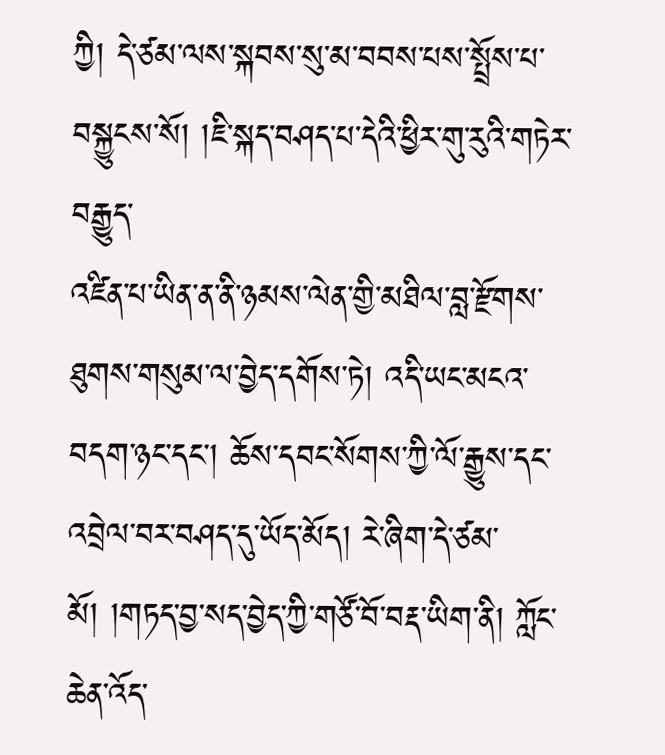ཀྱི། དེ་ཙམ་ལས་སྐབས་སུ་མ་བབས་པས་སྤྲོས་པ་བསྐྱུངས་སོ། །ཇི་སྐད་བཤད་པ་དེའི་ཕྱིར་གུ་རུའི་གཏེར་བརྒྱུད་
འཛིན་པ་ཡིན་ན་ནི་ཉམས་ལེན་གྱི་མཐིལ་བླ་རྫོགས་ཐུགས་གསུམ་ལ་བྱེད་དགོས་ཏེ། འདི་ཡང་མངའ་བདག་ཉང་དང་། ཆོས་དབང་སོགས་ཀྱི་ལོ་རྒྱུས་དང་འབྲེལ་བར་བཤད་དུ་ཡོད་མོད། རེ་ཞིག་དེ་ཙམ་མོ། །གཏད་བྱ་སད་བྱེད་ཀྱི་གཙོ་བོ་བརྡ་ཡིག་ནི། ཀློང་ཆེན་འོད་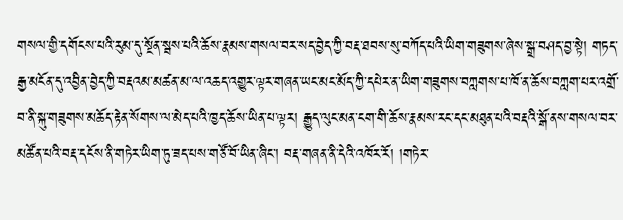གསལ་གྱི་དགོངས་པའི་རུམ་དུ་སྔོན་སྦས་པའི་ཆོས་རྣམས་གསལ་བར་སད་བྱེད་ཀྱི་བརྡ་ཐབས་སུ་བཀོད་པའི་ཡིག་གཟུགས་ཞེས་སྒྲ་བཤད་བྱ་སྟེ། གཏད་རྒྱ་མངོན་དུ་འབྱིན་བྱེད་ཀྱི་བརྡའམ་མཚན་མ་ལ་འཆད་འགྱུར་ལྟར་གཞན་ཡང་མང་མོད་ཀྱི་དཔེར་ན་ཡིག་གཟུགས་བཀླགས་པ་ཁོ་ན་ཆོས་བཀླག་པར་འགྲོ་བ་ནི་སྐུ་གཟུགས་མཆོད་རྟེན་སོགས་ལ་མེད་པའི་ཁྱད་ཆོས་ཡིན་པ་ལྟར། རྒྱུད་ལུང་མན་ངག་གི་ཆོས་རྣམས་རང་དང་མཐུན་པའི་བརྡའི་སྒོ་ནས་གསལ་བར་མཚོན་པའི་བརྡ་དངོས་ནི་གཏེར་ཡིག་ཏུ་ཟད་པས་གཙོ་བོ་ཡིན་ཞིང་། བརྡ་གཞན་ནི་དེའི་འཁོར་རོ། །གཏེར་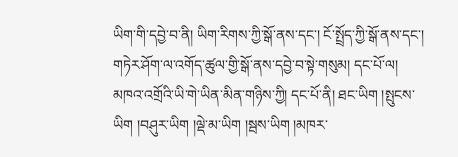ཡིག་གི་དབྱེ་བ་ནི། ཡིག་རིགས་ཀྱི་སྒོ་ནས་དང་། ངོ་སྤྲོད་ཀྱི་སྒོ་ནས་དང་། གཏེར་ཤོག་ལ་འགོད་ཚུལ་གྱི་སྒོ་ནས་དབྱེ་བ་སྟེ་གསུམ། དང་པོ་ལ། མཁའ་འགྲོའི་ཡི་གེ་ཡིན་མིན་གཉིས་ཀྱི། དང་པོ་ནི། ཐང་ཡིག །སྤུངས་ཡིག །བཤུར་ཡིག །ལྡེ་མ་ཡིག །སྦས་ཡིག །མཁར་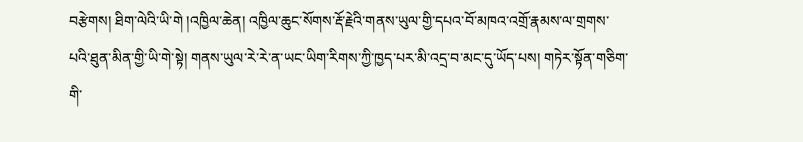བརྩེགས། ཐིག་ལེའི་ཡི་གེ །འཁྱིལ་ཆེན། འཁྱིལ་ཆུང་སོགས་རྡོ་རྗེའི་གནས་ཡུལ་གྱི་དཔའ་བོ་མཁའ་འགྲོ་རྣམས་ལ་གྲགས་པའི་ཐུན་མིན་གྱི་ཡི་གེ་སྟེ། གནས་ཡུལ་རེ་རེ་ན་ཡང་ཡིག་རིགས་ཀྱི་ཁྱད་པར་མི་འདྲ་བ་མང་དུ་ཡོད་པས། གཏེར་སྟོན་གཅིག་གི་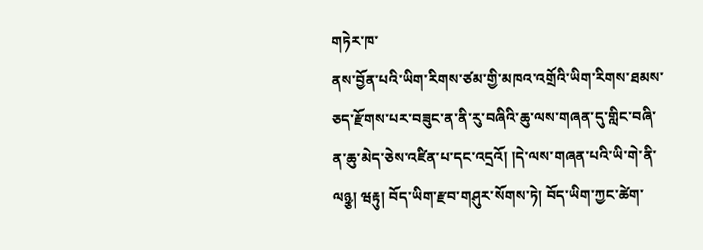གཏེར་ཁ་
ནས་བྱོན་པའི་ཡིག་རིགས་ཙམ་གྱི་མཁའ་འགྲོའི་ཡིག་རིགས་ཐམས་ཅད་རྫོགས་པར་བཟུང་ན་ནི་རུ་བཞིའི་ཆུ་ལས་གཞན་དུ་གླིང་བཞི་ན་ཆུ་མེད་ཅེས་འཛིན་པ་དང་འདྲའོ། །དེ་ལས་གཞན་པའི་ཡི་གེ་ནི་ལཉྩ། ཝརྟུ། བོད་ཡིག་རྫབ་གཤུར་སོགས་ཏེ། བོད་ཡིག་ཀྱང་ཚེག་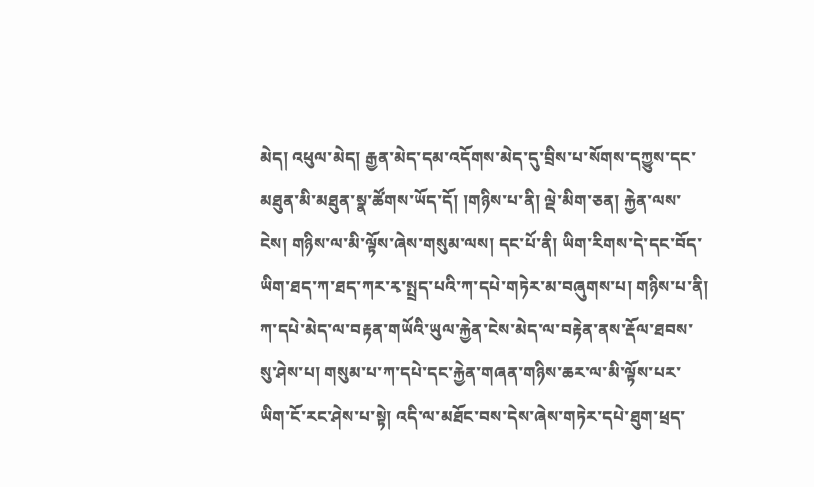མེད། འཕུལ་མེད། རྒྱན་མེད་དམ་འདོགས་མེད་དུ་བྲིས་པ་སོགས་དཀྱུས་དང་མཐུན་མི་མཐུན་སྣ་ཚོགས་ཡོད་དོ། །གཉིས་པ་ནི། ལྡེ་མིག་ཅན། རྐྱེན་ལས་ངེས། གཉིས་ལ་མི་ལྟོས་ཞེས་གསུམ་ལས། དང་པོ་ནི། ཡིག་རིགས་དེ་དང་བོད་ཡིག་ཐད་ཀ་ཐད་ཀར་རྭ་སྤྲད་པའི་ཀ་དཔེ་གཏེར་མ་བཞུགས་པ། གཉིས་པ་ནི། ཀ་དཔེ་མེད་ལ་བརྟན་གཡོའི་ཡུལ་རྐྱེན་ངེས་མེད་ལ་བརྟེན་ནས་རྡོལ་ཐབས་སུ་ཤེས་པ། གསུམ་པ་ཀ་དཔེ་དང་རྐྱེན་གཞན་གཉིས་ཆར་ལ་མི་ལྟོས་པར་ཡིག་ངོ་རང་ཤེས་པ་སྟེ། འདི་ལ་མཐོང་བས་དེས་ཞེས་གཏེར་དཔེ་ཐུག་ཕྲད་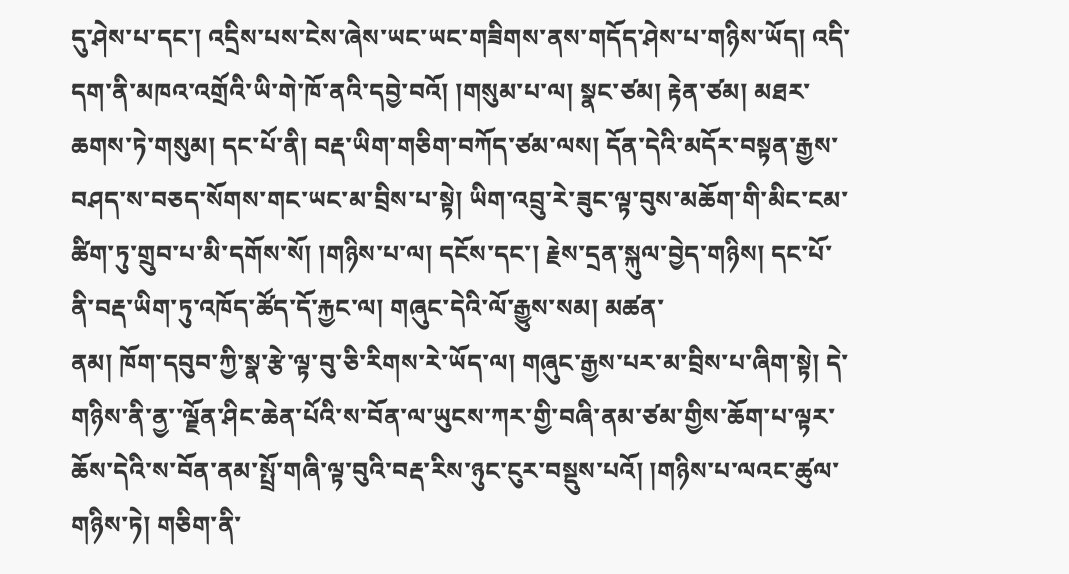དུ་ཤེས་པ་དང་། འདྲིས་པས་ངེས་ཞེས་ཡང་ཡང་གཟིགས་ནས་གདོད་ཤེས་པ་གཉིས་ཡོད། འདི་དག་ནི་མཁའ་འགྲོའི་ཡི་གེ་ཁོ་ནའི་དབྱེ་བའོ། །གསུམ་པ་ལ། སྣང་ཙམ། རྟེན་ཙམ། མཐར་ཆགས་ཏེ་གསུམ། དང་པོ་ནི། བརྡ་ཡིག་གཅིག་བཀོད་ཙམ་ལས། དོན་དེའི་མདོར་བསྟན་རྒྱས་བཤད་ས་བཅད་སོགས་གང་ཡང་མ་བྲིས་པ་སྟེ། ཡིག་འབྲུ་རེ་ཟུང་ལྟ་བུས་མཆོག་གི་མིང་ངམ་ཚིག་ཏུ་གྲུབ་པ་མི་དགོས་སོ། །གཉིས་པ་ལ། དངོས་དང་། རྗེས་དྲན་སྐུལ་བྱེད་གཉིས། དང་པོ་ནི་བརྡ་ཡིག་ཏུ་འཁོད་ཚོད་དོ་རྐྱང་ལ། གཞུང་དེའི་ལོ་རྒྱུས་སམ། མཚན་
ནམ། ཁོག་དབུབ་ཀྱི་སྣ་རྩེ་ལྟ་བུ་ཅི་རིགས་རེ་ཡོད་ལ། གཞུང་རྒྱས་པར་མ་བྲིས་པ་ཞིག་སྟེ། དེ་གཉིས་ནི་ནྱ་་ལྗོན་ཤིང་ཆེན་པོའི་ས་བོན་ལ་ཡུངས་ཀར་གྱི་བཞི་ནམ་ཙམ་གྱིས་ཆོག་པ་ལྟར་ཆོས་དེའི་ས་བོན་ནམ་སྤྲོ་གཞི་ལྟ་བུའི་བརྡ་རིས་ཉུང་ངུར་བསྡུས་པའོ། །གཉིས་པ་ལའང་ཚུལ་གཉིས་ཏེ། གཅིག་ནི་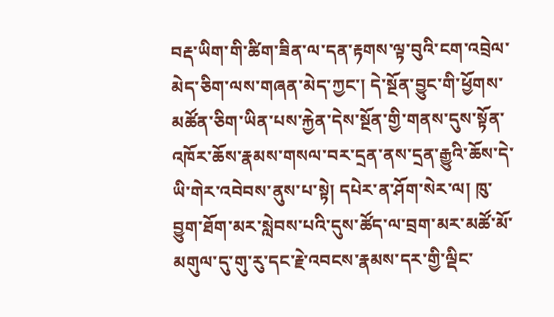བརྡ་ཡིག་གི་ཚིག་ཟིན་ལ་དན་རྟགས་ལྟ་བུའི་ངག་འབྲེལ་མེད་ཅིག་ལས་གཞན་མེད་ཀྱང་། དེ་སྔོན་བྱུང་གི་ཕྱོགས་མཚོན་ཅིག་ཡིན་པས་རྐྱེན་དེས་སྔོན་གྱི་གནས་དུས་སྟོན་འཁོར་ཆོས་རྣམས་གསལ་བར་དྲན་ནས་དྲན་རྒྱུའི་ཆོས་དེ་ཡི་གེར་འབེབས་ནུས་པ་སྟེ། དཔེར་ན་ཤོག་སེར་ལ། ཁུ་བྱུག་ཐོག་མར་སླེབས་པའི་དུས་ཚོད་ལ་བྲག་མར་མཚོ་མོ་མགུལ་དུ་གུ་རུ་དང་རྗེ་འབངས་རྣམས་དར་གྱི་ལྡིང་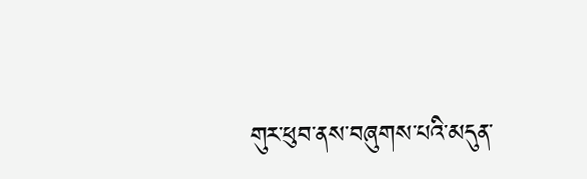གུར་ཕུབ་ནས་བཞུགས་པའི་མདུན་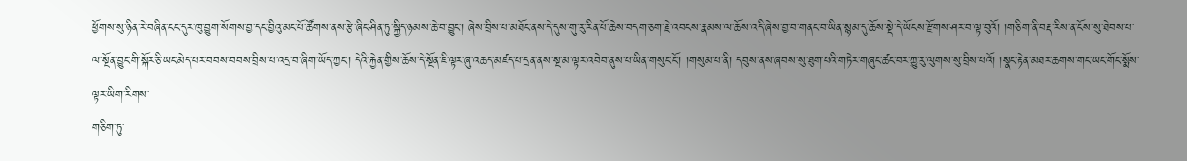ཕྱོགས་སུ་ཉིན་རེ་བཞིན་ངང་དུར་ཁུ་བྱུག་སོགས་བྱ་དང་བྱིའུ་མང་པོ་ཚོགས་ནས་རྩེ་ཞིང་ཤིན་ཏུ་སྐྱིད་ཉམས་ཆེ་བ་བྱུང་། ཞེས་བྲིས་པ་མཐོང་ནས་དེ་དུས་གུ་རུ་རིན་པོ་ཆེས་བདག་ཅག་རྗེ་འབངས་རྣམས་ལ་ཆོས་འདི་ཞེས་བྱ་བ་གནང་བ་ཡིན་སྙམ་དུ་ཆོས་སྡེ་དེ་ཡོངས་རྫོགས་ཤར་བ་ལྟ་བུའོ། །གཅིག་ནི་བརྡ་རིས་ན་ངོས་སུ་ཐེབས་པ་ལ་སྔོན་བྱུང་གི་སྐོར་ཅི་ཡང་མེད་པར་བབས་བབས་བྲིས་པ་འདྲ་བ་ཞིག་ཡོད་ཀྱང་། དེའི་རྐྱེན་གྱིས་ཆོས་དེ་སྔོན་ཇི་ལྟར་ཞུ་འཆད་མཛད་པ་དྲན་ནས་སྔ་མ་ལྟར་འབེབ་ནུས་པ་ཡིན་གསུང་ངོ་། །གསུམ་པ་ནི། དབུས་ནས་ཞབས་སུ་ཐུག་པའི་གཏེར་གཞུང་ཚང་བར་ཀྱུ་རུ་ལུགས་སུ་བྲིས་པའོ། །སྣང་རྟེན་མཐར་ཆགས་གང་ཡང་གོང་སྨོས་ལྟར་ཡིག་རིགས་
གཅིག་ཏུ་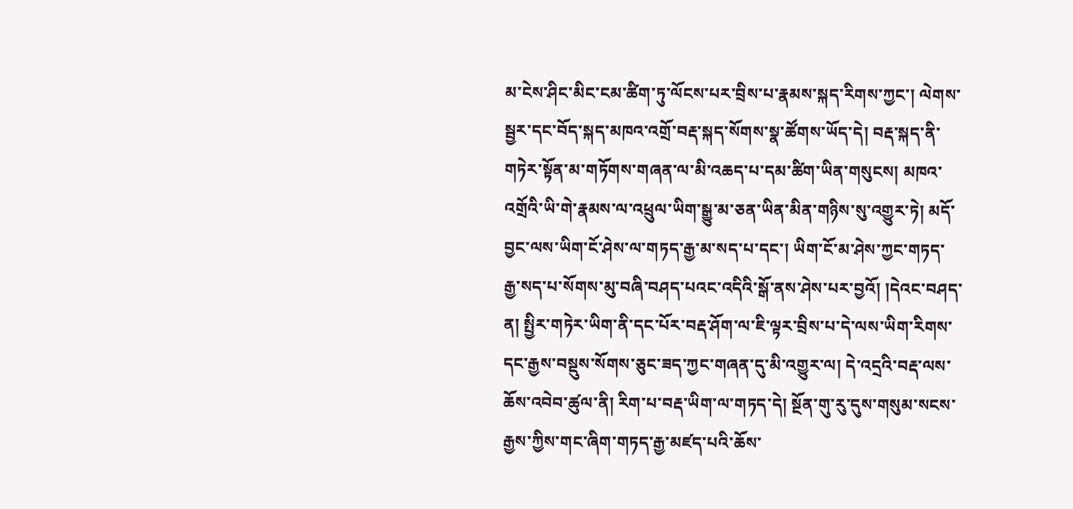མ་ངེས་ཤིང་མིང་ངམ་ཚིག་ཏུ་ལོངས་པར་བྲིས་པ་རྣམས་སྐད་རིགས་ཀྱང་། ལེགས་སྦྱར་དང་བོད་སྐད་མཁའ་འགྲོ་བརྡ་སྐད་སོགས་སྣ་ཚོགས་ཡོད་དེ། བརྡ་སྐད་ནི་གཏེར་སྟོན་མ་གཏོགས་གཞན་ལ་མི་འཆད་པ་དམ་ཚིག་ཡིན་གསུངས། མཁའ་འགྲོའི་ཡི་གེ་རྣམས་ལ་འཕྲུལ་ཡིག་སྒྱུ་མ་ཅན་ཡིན་མིན་གཉིས་སུ་འགྱུར་ཏེ། མདོ་བྱང་ལས་ཡིག་ངོ་ཤེས་ལ་གཏད་རྒྱ་མ་སད་པ་དང་། ཡིག་ངོ་མ་ཤེས་ཀྱང་གཏད་རྒྱ་སད་པ་སོགས་མུ་བཞི་བཤད་པའང་འདིའི་སྒོ་ནས་ཤེས་པར་བྱའོ། །དེའང་བཤད་ན། སྤྱིར་གཏེར་ཡིག་ནི་དང་པོར་བརྡ་ཤོག་ལ་ཇི་ལྟར་བྲིས་པ་དེ་ལས་ཡིག་རིགས་དང་རྒྱས་བསྡུས་སོགས་ཅུང་ཟད་ཀྱང་གཞན་དུ་མི་འགྱུར་ལ། དེ་འདྲའི་བརྡ་ལས་ཆོས་འབེབ་ཚུལ་ནི། རིག་པ་བརྡ་ཡིག་ལ་གཏད་དེ། སྔོན་གུ་རུ་དུས་གསུམ་སངས་རྒྱས་ཀྱིས་གང་ཞིག་གཏད་རྒྱ་མཛད་པའི་ཆོས་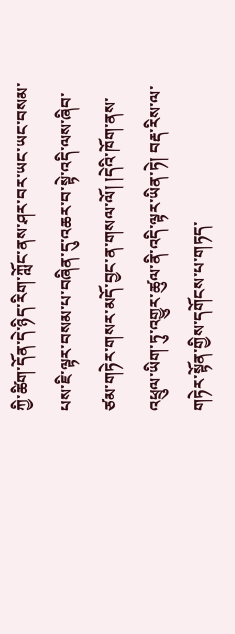ཀྱི་ཚིག་དོན་དེ་ཉིད་རིག་ཀློང་ནས་ཤར་བར་ཡང་ཡང་བསམ་པས་ཇི་ལྟར་བསམ་པ་བཞིན་དུ་འཆར་བ་སྟེ་འདི་ལས་ཞིབ་ཙམ་གཏེར་གསར་མདོ་བྱང་ན་གསལ་ལོ། །དེའི་ཁོག་ནས་འཕྲུལ་ཡིག་ཏུ་འགྱུར་ཚུལ་ནི་འདི་ལྟར་ཡིན་ཏེ། བརྡ་རིས་ལ་གཏེར་སྟོན་གྱིས་དགོངས་པ་གཏད་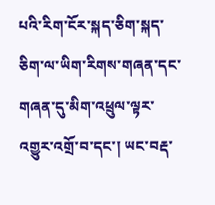པའི་རིག་ངོར་སྐད་ཅིག་སྐད་ཅིག་ལ་ཡིག་རིགས་གཞན་དང་གཞན་དུ་མིག་འཕྲུལ་ལྟར་འགྱུར་འགྲོ་བ་དང་། ཡང་བརྡ་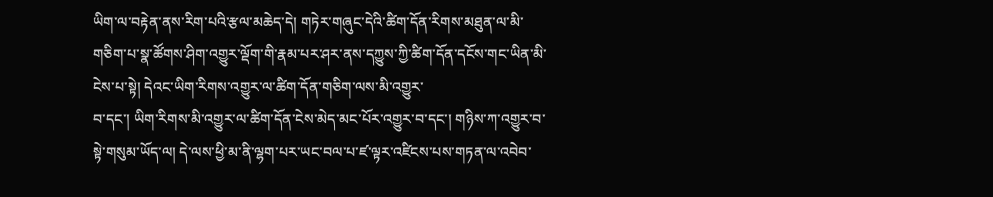ཡིག་ལ་བརྟེན་ནས་རིག་པའི་རྩལ་མཆེད་དེ། གཏེར་གཞུང་དེའི་ཚིག་དོན་རིགས་མཐུན་ལ་མི་གཅིག་པ་སྣ་ཚོགས་ཤིག་འགྱུར་ལྡོག་གི་རྣམ་པར་ཤར་ནས་དཀྱུས་ཀྱི་ཚིག་དོན་དངོས་གང་ཡིན་མི་ངེས་པ་སྟེ། དེའང་ཡིག་རིགས་འགྱུར་ལ་ཚིག་དོན་གཅིག་ལས་མི་འགྱུར་
བ་དང་། ཡིག་རིགས་མི་འགྱུར་ལ་ཚིག་དོན་ངེས་མེད་མང་པོར་འགྱུར་བ་དང་། གཉིས་ཀ་འགྱུར་བ་སྟེ་གསུམ་ཡོད་ལ། དེ་ལས་ཕྱི་མ་ནི་ལྷག་པར་ཡང་བལ་པ་ཛ་ལྟར་འཛིངས་པས་གཏན་ལ་འབེབ་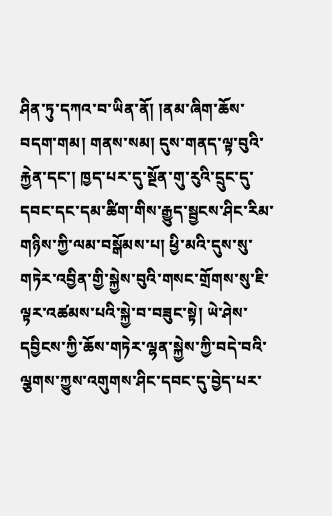ཤིན་ཏུ་དཀའ་བ་ཡིན་ནོ། །ནམ་ཞིག་ཆོས་བདག་གམ། གནས་སམ། དུས་གནད་ལྟ་བུའི་རྐྱེན་དང་། ཁྱད་པར་དུ་སྔོན་གུ་རུའི་དྲུང་དུ་དབང་དང་དམ་ཚིག་གིས་རྒྱུད་སྦྱངས་ཤིང་རིམ་གཉིས་ཀྱི་ལམ་བསྒོམས་པ། ཕྱི་མའི་དུས་སུ་གཏེར་འབྱིན་གྱི་སྐྱེས་བུའི་གསང་གྲོགས་སུ་ཇི་ལྟར་འཚམས་པའི་སྐྱེ་བ་བཟུང་སྟེ། ཡེ་ཤེས་དབྱིངས་ཀྱི་ཆོས་གཏེར་ལྷན་སྐྱེས་ཀྱི་བདེ་བའི་ལྕགས་ཀྱུས་འགུགས་ཤིང་དབང་དུ་བྱེད་པར་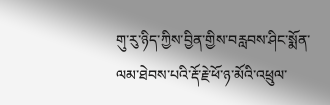གུ་རུ་ཉིད་ཀྱིས་བྱིན་གྱིས་བརླབས་ཤིང་སྨོན་ལམ་ཐེབས་པའི་རྡོ་རྗེ་ཕོ་ཉ་མོའི་འཕྲུལ་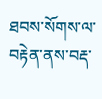ཐབས་སོགས་ལ་བརྟེན་ནས་བརྡ་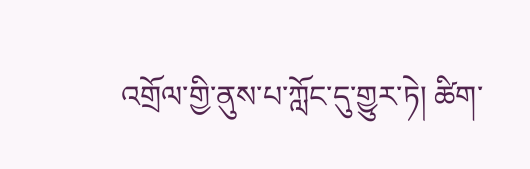འགྲོལ་གྱི་ནུས་པ་ཀློང་དུ་གྱུར་ཏེ། ཚིག་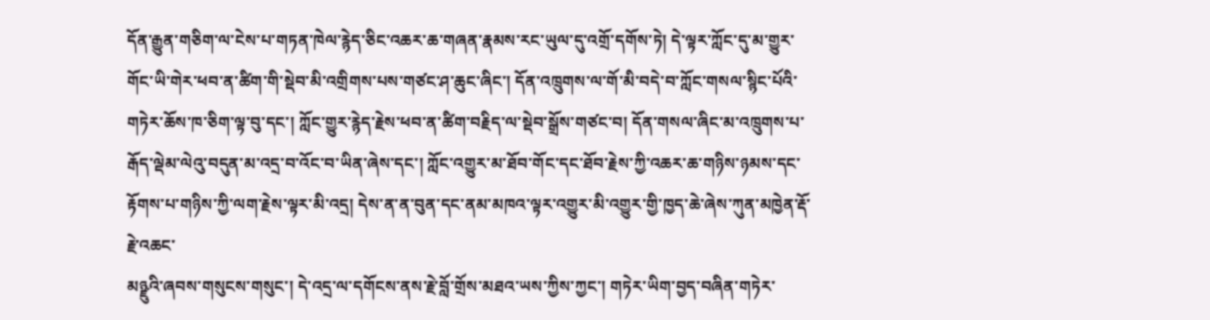དོན་རྒྱུན་གཅིག་ལ་ངེས་པ་གཏན་ཁེལ་རྙེད་ཅིང་འཆར་ཆ་གཞན་རྣམས་རང་ཡུལ་དུ་འགྲོ་དགོས་ཏེ། དེ་ལྟར་ཀློང་དུ་མ་གྱུར་གོང་ཡི་གེར་ཕབ་ན་ཚིག་གི་སྡེབ་མི་འགྲིགས་པས་གཙང་ཤ་ཆུང་ཞིང་། དོན་འཁྲུགས་ལ་གོ་མི་བདེ་བ་ཀློང་གསལ་སྙིང་པོའི་གཏེར་ཆོས་ཁ་ཅིག་ལྟ་བུ་དང་། ཀློང་གྱུར་རྙེད་རྗེས་ཕབ་ན་ཚིག་བརྗིད་ལ་སྡེབ་སྒྲོས་གཙང་བ། དོན་གསལ་ཞིང་མ་འཁྲུགས་པ་རྒོད་ལྡེམ་ལེའུ་བདུན་མ་འདྲ་བ་འོང་བ་ཡིན་ཞེས་དང་། ཀློང་འགྱུར་མ་ཐོབ་གོང་དང་ཐོབ་རྗེས་ཀྱི་འཆར་ཆ་གཉིས་ཉམས་དང་རྟོགས་པ་གཉིས་ཀྱི་ལག་རྗེས་ལྟར་མི་འདྲ། དེས་ན་ན་བུན་དང་ནམ་མཁའ་ལྟར་འགྱུར་མི་འགྱུར་གྱི་ཁྱད་ཆེ་ཞེས་ཀུན་མཁྱེན་རྡོ་རྗེ་འཆང་
མཉྫུའི་ཞབས་གསུངས་གསུང་། དེ་འདྲ་ལ་དགོངས་ནས་རྗེ་བློ་གྲོས་མཐའ་ཡས་ཀྱིས་ཀྱང་། གཏེར་ཡིག་བྱད་བཞིན་གཏེར་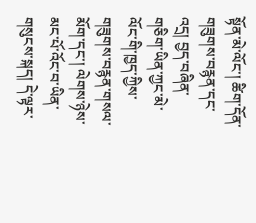སྟོན་མེ་ལོང་། ཚིག་དོན་གཟུགས་བརྙན་དང་འདྲ། བྱད་བཞིན་གཅིག་ཡིན་ཀྱང་མེ་ལོང་གི་ཁྱད་ཀྱིས་གཟུགས་བརྙན་གསལ་མོག་དང་། ལེགས་ཉེས་མང་པོ་འོང་བ་ཡིན་གསུངས་སྐད། དེ་ལྟར་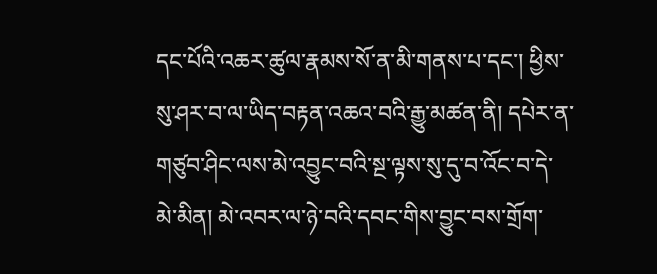དང་པོའི་འཆར་ཚུལ་རྣམས་སོ་ན་མི་གནས་པ་དང་། ཕྱིས་སུ་ཤར་བ་ལ་ཡིད་བརྟན་འཆའ་བའི་རྒྱུ་མཚན་ནི། དཔེར་ན་གཙུབ་ཤིང་ལས་མེ་འབྱུང་བའི་སྔ་ལྟས་སུ་དུ་བ་འོང་བ་དེ་མེ་མིན། མེ་འབར་ལ་ཉེ་བའི་དབང་གིས་བྱུང་བས་གྲོག་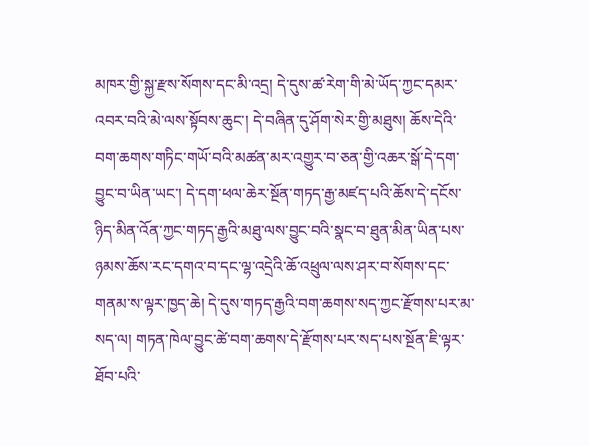མཁར་གྱི་སྐྱ་རྫས་སོགས་དང་མི་འདྲ། དེ་དུས་ཚ་རེག་གི་མེ་ཡོད་ཀྱང་དམར་འབར་བའི་མེ་ལས་སྟོབས་ཆུང་། དེ་བཞིན་དུ་ཤོག་སེར་གྱི་མཐུས། ཆོས་དེའི་བག་ཆགས་གཏིང་གཡོ་བའི་མཚན་མར་འགྱུར་བ་ཅན་གྱི་འཆར་སྒོ་དེ་དག་བྱུང་བ་ཡིན་ཡང་། དེ་དག་ཕལ་ཆེར་སྔོན་གཏད་རྒྱ་མཛད་པའི་ཆོས་དེ་དངོས་ཉིད་མིན་འོན་ཀྱང་གཏད་རྒྱའི་མཐུ་ལས་བྱུང་བའི་སྣང་བ་ཐུན་མིན་ཡིན་པས་ཉམས་ཆོས་རང་དགའ་བ་དང་ལྷ་འདྲེའི་ཆོ་འཕྲུལ་ལས་ཤར་བ་སོགས་དང་གནམ་ས་ལྟར་ཁྱད་ཆེ། དེ་དུས་གཏད་རྒྱའི་བག་ཆགས་སད་ཀྱང་རྫོགས་པར་མ་སད་ལ། གཏན་ཁེལ་བྱུང་ཚེ་བག་ཆགས་དེ་རྫོགས་པར་སད་པས་སྔོན་ཇི་ལྟར་ཐོབ་པའི་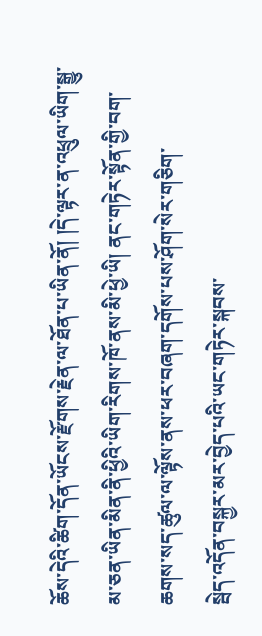ཆོས་དེའི་ཚིག་དོན་ཡོངས་རྫོགས་རྗེན་ལ་ཐོན་པ་ཡིན་ནོ། །དེ་ལྟར་ན་འཕྲུལ་ཡིག་སྒྱུ་མ་ཅན་ཡིན་མིན་ནི་ཕྱིའི་ཡིག་རིགས་ཁོ་ནས་མི་ཕྱེ་ཡི། ནང་གཏེར་སྟོན་གྱི་བག་ཆགས་སད་ཚུལ་ལ་ལྟོས་ནས་ཕར་བཞག་དགོས་པས་ཤོག་སེར་གཅིག་
སྦེད་འདོན་བསྐྱར་མར་བྱེད་པའི་ཡང་གཏེར་སྐབས་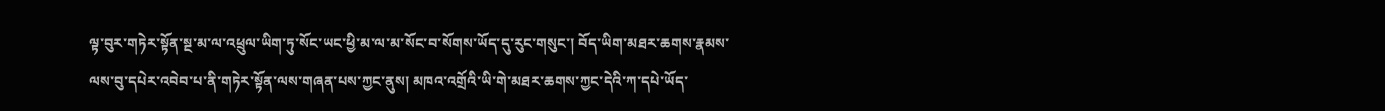ལྟ་བུར་གཏེར་སྟོན་སྔ་མ་ལ་འཕྲུལ་ཡིག་ཏུ་སོང་ཡང་ཕྱི་མ་ལ་མ་སོང་བ་སོགས་ཡོད་དུ་རུང་གསུང་། བོད་ཡིག་མཐར་ཆགས་རྣམས་ལས་བུ་དཔེར་འབེབ་པ་ནི་གཏེར་སྟོན་ལས་གཞན་པས་ཀྱང་ནུས། མཁའ་འགྲོའི་ཡི་གེ་མཐར་ཆགས་ཀྱང་དེའི་ཀ་དཔེ་ཡོད་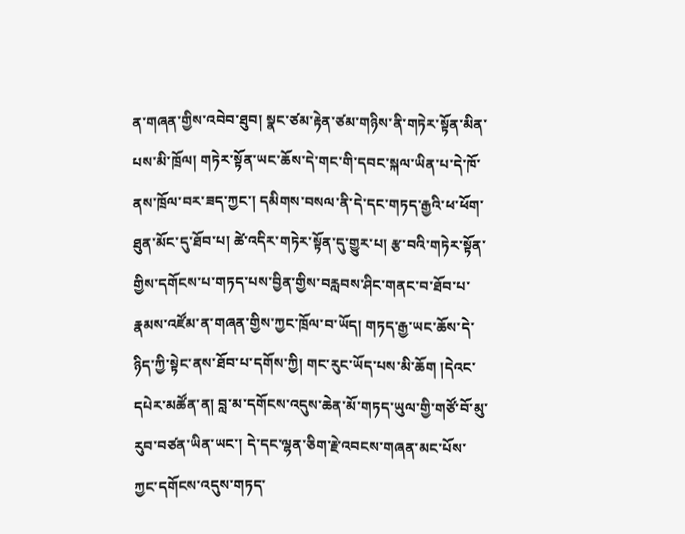ན་གཞན་གྱིས་འབེབ་ཐུབ། སྣང་ཙམ་རྟེན་ཙམ་གཉིས་ནི་གཏེར་སྟོན་མིན་པས་མི་ཁྲོལ། གཏེར་སྟོན་ཡང་ཆོས་དེ་གང་གི་དབང་སྐལ་ཡིན་པ་དེ་ཁོ་ནས་ཁྲོལ་བར་ཟད་ཀྱང་། དམིགས་བསལ་ནི་དེ་དང་གཏད་རྒྱའི་ཕ་ཕོག་ཐུན་མོང་དུ་ཐོབ་པ། ཚེ་འདིར་གཏེར་སྟོན་དུ་གྱུར་པ། རྩ་བའི་གཏེར་སྟོན་གྱིས་དགོངས་པ་གཏད་པས་བྱིན་གྱིས་བརླབས་ཤིང་གནང་བ་ཐོབ་པ་རྣམས་འཛོམ་ན་གཞན་གྱིས་ཀྱང་ཁྲོལ་བ་ཡོད། གཏད་རྒྱ་ཡང་ཆོས་དེ་ཉིད་ཀྱི་སྟེང་ནས་ཐོབ་པ་དགོས་ཀྱི། གང་རུང་ཡོད་པས་མི་ཆོག །དེའང་དཔེར་མཚོན་ན། བླ་མ་དགོངས་འདུས་ཆེན་མོ་གཏད་ཡུལ་གྱི་གཙོ་བོ་མུ་རུབ་བཙན་ཡིན་ཡང་། དེ་དང་ལྷན་ཅིག་རྗེ་འབངས་གཞན་མང་པོས་ཀྱང་དགོངས་འདུས་གཏད་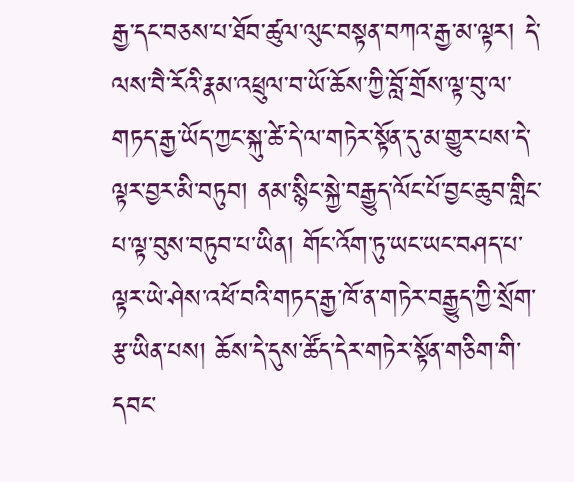རྒྱ་དང་བཅས་པ་ཐོབ་ཚུལ་ལུང་བསྟན་བཀའ་རྒྱ་མ་ལྟར། དེ་ལས་བཻ་རོའི་རྣམ་འཕྲུལ་བ་ཡོ་ཆོས་ཀྱི་བློ་གྲོས་ལྟ་བུ་ལ་གཏད་རྒྱ་ཡོད་ཀྱང་སྐུ་ཚེ་དེ་ལ་གཏེར་སྟོན་དུ་མ་གྱུར་པས་དེ་ལྟར་བྱར་མི་བཏུབ། ནམ་སྙིང་སྐྱེ་བརྒྱུད་ལོང་པོ་བྱང་ཆུབ་གླིང་པ་ལྟ་བུས་བཏུབ་པ་ཡིན། གོང་འོག་ཏུ་ཡང་ཡང་བཤད་པ་ལྟར་ཡེ་ཤེས་འཕོ་བའི་གཏད་རྒྱ་ཁོ་ན་གཏེར་བརྒྱུད་ཀྱི་སྲོག་རྩ་ཡིན་པས། ཆོས་དེ་དུས་ཚོད་དེར་གཏེར་སྟོན་གཅིག་གི་དབང་